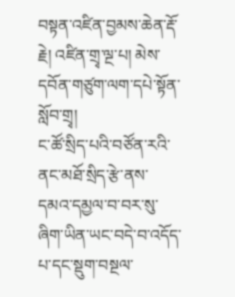བསྟན་འཛིན་བྱམས་ཆེན་རྡོ་རྗེ། འཛིན་གྲྭ་ལྔ་པ། མེས་དབོན་གཙུག་ལག་དཔེ་སྟོན་སློབ་གྲྭ།
ང་ཚོ་སྲིད་པའི་བཙོན་རའི་ནང་མཐོ་སྲིད་རྩེ་ནས་དམའ་དམྱལ་བ་བར་སུ་ཞིག་ཡིན་ཡང་བདེ་བ་འདོད་པ་དང་སྡུག་བསྔལ་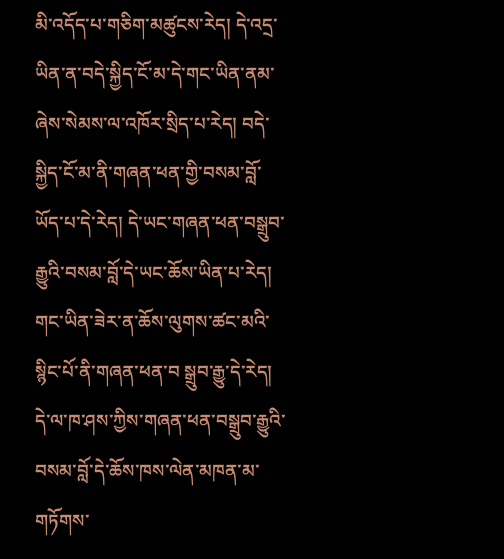མི་འདོད་པ་གཅིག་མཚུངས་རེད། དེ་འདྲ་ཡིན་ན་བདེ་སྐྱིད་ངོ་མ་དེ་གང་ཡིན་ནམ་ཞེས་སེམས་ལ་འཁོར་སྲིད་པ་རེད། བདེ་སྐྱིད་ངོ་མ་ནི་གཞན་ཕན་གྱི་བསམ་བློ་ཡོད་པ་དེ་རེད། དེ་ཡང་གཞན་ཕན་བསྒྲུབ་རྒྱུའི་བསམ་བློ་དེ་ཡང་ཆོས་ཡིན་པ་རེད། གང་ཡིན་ཟེར་ན་ཆོས་ལུགས་ཚང་མའི་སྙིང་པོ་ནི་གཞན་ཕན་བ སྒྲུབ་རྒྱུ་དེ་རེད། དེ་ལ་ཁ་ཤས་ཀྱིས་གཞན་ཕན་བསྒྲུབ་རྒྱུའི་བསམ་བློ་དེ་ཆོས་ཁས་ལེན་མཁན་མ་གཏོགས་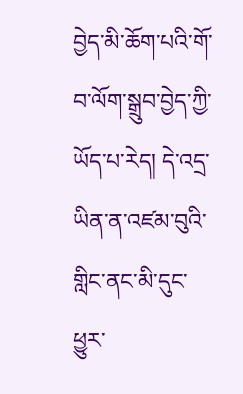བྱེད་མི་ཆོག་པའི་གོ་བ་ལོག་སྒྲུབ་བྱེད་ཀྱི་ཡོད་པ་རེད། དེ་འདྲ་ཡིན་ན་འཛམ་བུའི་གླིང་ནང་མི་དུང་ཕྱུར་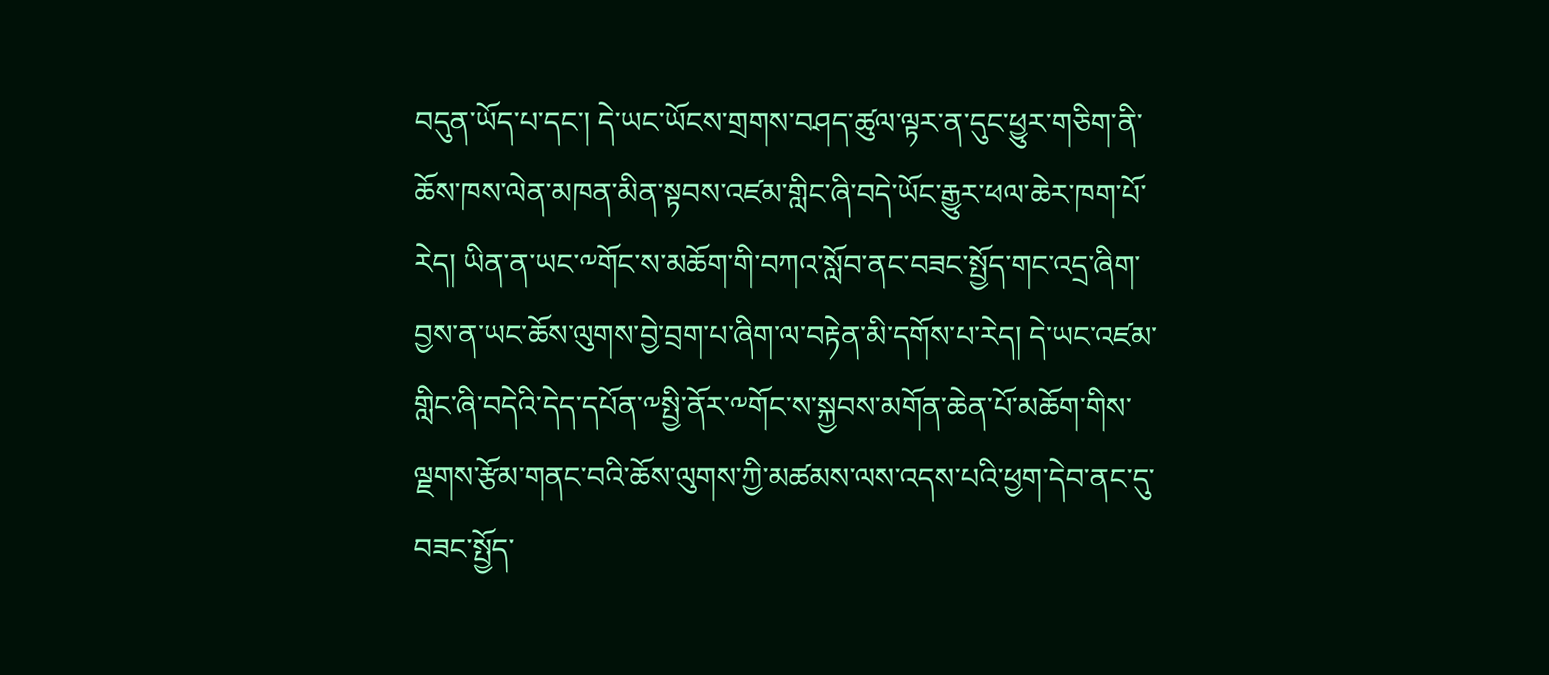བདུན་ཡོད་པ་དང་། དེ་ཡང་ཡོངས་གྲགས་བཤད་ཚུལ་ལྟར་ན་དུང་ཕྱུར་གཅིག་ནི་ཆོས་ཁས་ལེན་མཁན་མིན་སྟབས་འཛམ་གླིང་ཞི་བདེ་ཡོང་རྒྱུར་ཕལ་ཆེར་ཁག་པོ་རེད། ཡིན་ན་ཡང་༸གོང་ས་མཆོག་གི་བཀའ་སློབ་ནང་བཟང་སྤྱོད་གང་འདྲ་ཞིག་བྱས་ན་ཡང་ཆོས་ལུགས་བྱེ་བྲག་པ་ཞིག་ལ་བརྟེན་མི་དགོས་པ་རེད། དེ་ཡང་འཛམ་གླིང་ཞི་བདེའི་དེད་དཔོན་༸སྤྱི་ནོར་༸གོང་ས་སྐྱབས་མགོན་ཆེན་པོ་མཆོག་གིས་ལྗགས་རྩོམ་གནང་བའི་ཆོས་ལུགས་ཀྱི་མཚམས་ལས་འདས་པའི་ཕྱག་དེབ་ནང་དུ་བཟང་སྤྱོད་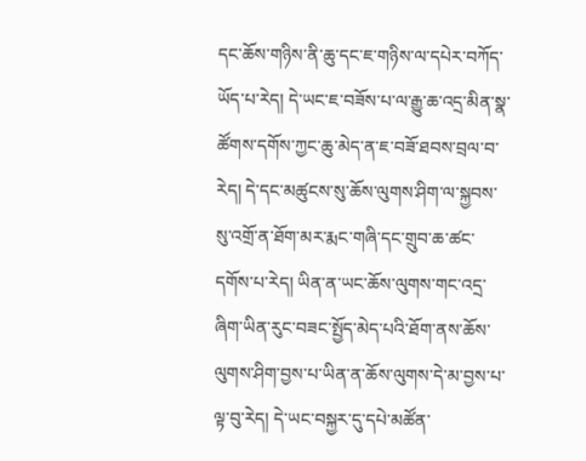དང་ཆོས་གཉིས་ནི་ཆུ་དང་ཇ་གཉིས་ལ་དཔེར་བཀོད་ཡོད་པ་རེད། དེ་ཡང་ཇ་བཟོས་པ་ལ་རྒྱུ་ཆ་འདྲ་མིན་སྣ་ཚོགས་དགོས་ཀྱང་ཆུ་མེད་ན་ཇ་བཟོ་ཐབས་བྲལ་བ་རེད། དེ་དང་མཚུངས་སུ་ཆོས་ལུགས་ཤིག་ལ་སྐྱབས་སུ་འགྲོ་ན་ཐོག་མར་རྨང་གཞི་དང་གྲུབ་ཆ་ཚང་དགོས་པ་རེད། ཡིན་ན་ཡང་ཆོས་ལུགས་གང་འདྲ་ཞིག་ཡིན་རུང་བཟང་སྤྱོད་མེད་པའི་ཐོག་ནས་ཆོས་ལུགས་ཤིག་བྱས་པ་ཡིན་ན་ཆོས་ལུགས་དེ་མ་བྱས་པ་ལྟ་བུ་རེད། དེ་ཡང་བསྐྱར་དུ་དཔེ་མཚོན་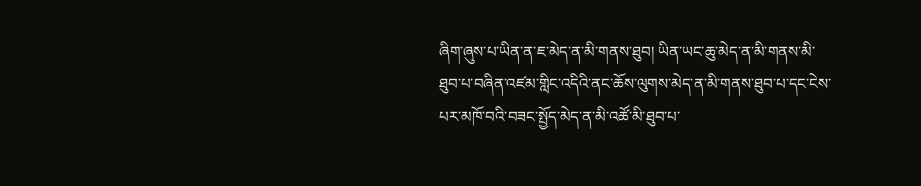ཞིག་ཞུས་པ་ཡིན་ན་ཇ་མེད་ན་མི་གནས་ཐུབ། ཡིན་ཡང་ཆུ་མེད་ན་མི་གནས་མི་ཐུབ་པ་བཞིན་འཛམ་གླིང་འདིའི་ནང་ཆོས་ལུགས་མེད་ན་མི་གནས་ཐུབ་པ་དང་ངེས་པར་མཁོ་བའི་བཟང་སྤྱོད་མེད་ན་མི་འཚོ་མི་ཐུབ་པ་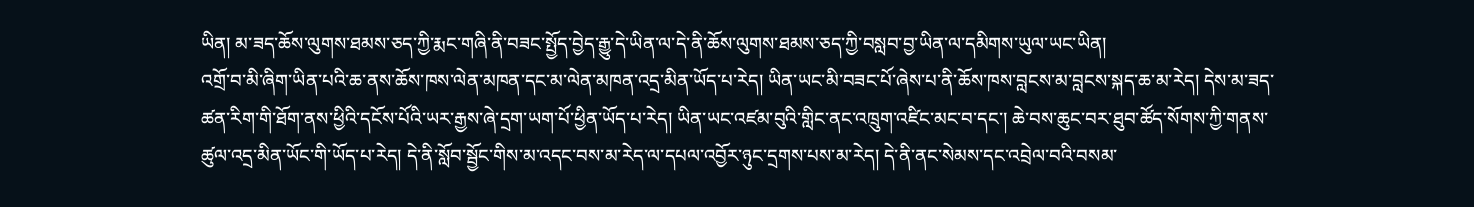ཡིན། མ་ཟད་ཆོས་ལུགས་ཐམས་ཅད་ཀྱི་རྨང་གཞི་ནི་བཟང་སྤྱོད་བྱེད་རྒྱུ་དེ་ཡིན་ལ་དེ་ནི་ཆོས་ལུགས་ཐམས་ཅད་ཀྱི་བསླབ་བྱ་ཡིན་ལ་དམིགས་ཡུལ་ཡང་ཡིན།
འགྲོ་བ་མི་ཞིག་ཡིན་པའི་ཆ་ནས་ཆོས་ཁས་ལེན་མཁན་དང་མ་ལེན་མཁན་འདྲ་མིན་ཡོད་པ་རེད། ཡིན་ཡང་མི་བཟང་པོ་ཞེས་པ་ནི་ཆོས་ཁས་བླངས་མ་བླངས་སྐད་ཆ་མ་རེད། དེས་མ་ཟད་ཚན་རིག་གི་ཐོག་ནས་ཕྱིའི་དངོས་པོའི་ཡར་རྒྱས་ཞེ་དྲག་ཡག་པོ་ཕྱིན་ཡོད་པ་རེད། ཡིན་ཡང་འཛམ་བུའི་གླིང་ནང་འཁྲུག་འཛིང་མང་བ་དང་། ཆེ་བས་ཆུང་བར་ཐུབ་ཚོད་སོགས་ཀྱི་གནས་ཚུལ་འདྲ་མིན་ཡོང་གི་ཡོད་པ་རེད། དེ་ནི་སློབ་སྦྱོང་གིས་མ་འདང་བས་མ་རེད་ལ་དཔལ་འབྱོར་ཉུང་དྲགས་པས་མ་རེད། དེ་ནི་ནང་སེམས་དང་འབྲེལ་བའི་བསམ་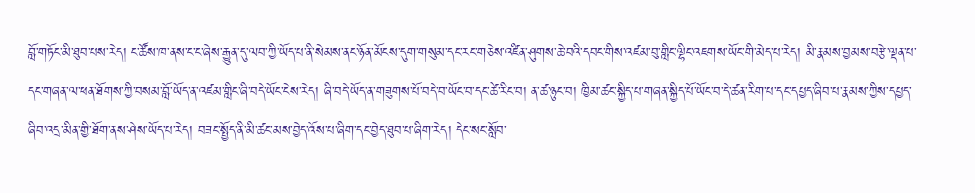བློ་གཏོང་མི་ཐུབ་པས་རེད། ང་ཚོས་ཁ་ནས་ང་ང་ཞེས་རྒྱུན་དུ་ལབ་ཀྱི་ཡོད་པ་ནི་སེམས་ནང་ཉོན་མོངས་དུག་གསུམ་དང་རང་གཅེས་འཛིན་ཤུགས་ཆེ་བའི་དབང་གིས་འཛམ་བུ་གླིང་ལྷིང་འཇགས་ཡོང་གི་མེད་པ་རེད། མི་རྣམས་བྱམས་བརྩེ་ལྡན་པ་དང་གཞན་ལ་ཕན་ཐོགས་ཀྱི་བསམ་བློ་ཡོད་ན་འཛམ་གླིང་ཞི་བདེ་ཡོང་ངེས་རེད། ཞི་བདེ་ཡོད་ན་གཟུགས་པོ་བདེ་བ་ཡོང་བ་དང་ཚེ་རིང་བ། ན་ཚ་ཉུང་བ། ཁྱིམ་ཚང་སྐྱིད་པ་གཞན་སྐྱིད་པོ་ཡོང་བ་དེ་ཚན་རིག་པ་དང་དཔྱད་ཞིབ་པ་རྣམས་ཀྱིས་དཔྱད་ཞིབ་འདྲ་མིན་གྱི་ཐོག་ནས་ཤེས་ཡོད་པ་རེད། བཟང་སྤྱོད་ནི་མི་ཚང་མས་བྱེད་འོས་པ་ཞིག་དང་བྱེད་ཐུབ་པ་ཞིག་རེད། དེང་སང་སློབ་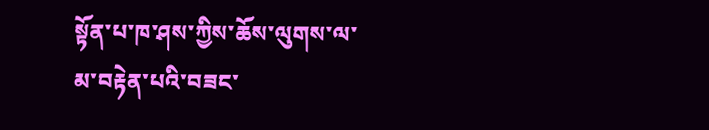སྟོན་པ་ཁ་ཤས་ཀྱིས་ཆོས་ལུགས་ལ་མ་བརྟེན་པའི་བཟང་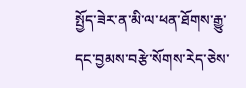སྤྱོད་ཟེར་ན་མི་ལ་ཕན་ཐོགས་རྒྱུ་དང་བྱམས་བརྩེ་སོགས་རེད་ཅེས་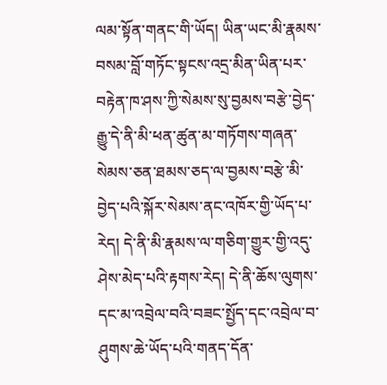ལམ་སྟོན་གནང་གི་ཡོད། ཡིན་ཡང་མི་རྣམས་བསམ་བློ་གཏོང་སྟངས་འདྲ་མིན་ཡིན་པར་བརྟེན་ཁ་ཤས་ཀྱི་སེམས་སུ་བྱམས་བརྩེ་བྱེད་རྒྱུ་དེ་ནི་མི་ཕན་ཚུན་མ་གཏོགས་གཞན་སེམས་ཅན་ཐམས་ཅད་ལ་བྱམས་བརྩེ་མི་བྱེད་པའི་སྐོར་སེམས་ནང་འཁོར་གྱི་ཡོད་པ་རེད། དེ་ནི་མི་རྣམས་ལ་གཅིག་གྱུར་གྱི་འདུ་ཤེས་མེད་པའི་རྟགས་རེད། དེ་ནི་ཆོས་ལུགས་དང་མ་འབྲེལ་བའི་བཟང་སྤྱོད་དང་འབྲེལ་བ་ཤུགས་ཆེ་ཡོད་པའི་གནད་དོན་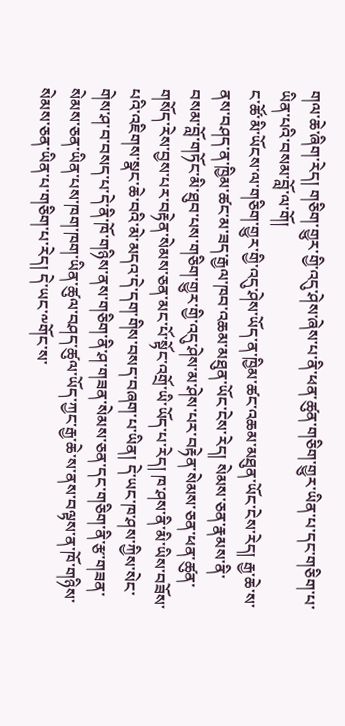གལ་ཆེ་ཞིག་རེད། གཅིག་གྱུར་གྱི་འདུ་ཤེས་ཞེས་པ་ནི་ཕན་ཚུན་གཅིག་གྱུར་ཡིན་པ་དང་གཅིག་པ་ཡིན་པའི་བསམ་བློ་ལ་གོ།
ང་ཚོ་མི་ཡོངས་ལ་གཅིག་གྱུར་གྱི་འདུ་ཤེས་ཡོད་ན་ཁྱིམ་ཚང་འཆམ་མཐུན་ཡོང་ངེས་རེད། རྒྱ་ཆེ་ས་ནས་བཤད་ན་ཁྱིམ་ཚང་མ་ཟད་རྒྱལ་ཁབ་འཆམ་མཐུན་ཡོང་ངེས་རེད། སེམས་ཅན་རྣམས་ནི་བསམ་བློ་གཏོང་མི་ཐུབ་པས་གཅིག་གྱུར་གྱི་འདུ་ཤེས་མ་ཤེས་པར་བརྟེན་སེམས་ཅན་ཕན་ཚུན་གསོད་རེས་བྱས་པར་བརྟེན་སེམས་ཅན་མང་པོ་སྟོང་འགྲོ་ཡི་ཡོད་པ་རེད། ཁ་ཤས་ནི་མི་ཡིས་བཟོས་པའི་འཇིགས་སྣང་ཆེ་བའི་མེ་མདའ་དེ་དག་གིས་བསད་བཞག་པ་ཡིན། དེ་ཡང་ཁ་ཤས་ཀྱིས་སེང་གེས་ཤ་བ་བསད་པ་དེ་ནི་ཁོ་གཉིས་ནས་གཅིག་ནི་ཤ་གཟན་སེམས་ཅན་དང་གཅིག་ནི་རྩ་གཟན་སེམས་ཅན་ཡིན་པས་ཁག་ཁག་ཡིན་ཚུལ་བཤད་ཚུལ་ཡོད་ཀྱང་རྒྱ་ཆེ་ས་ནས་བལྟས་ན་ཁོ་གཉིས་སེམས་ཅན་ཡིན་པ་གཅིག་པ་རེད། དེ་ཡང་༸གོང་ས་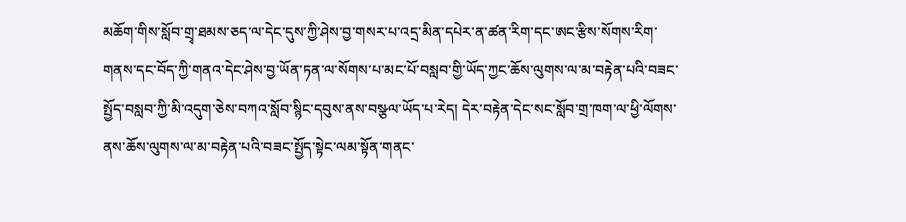མཆོག་གིས་སློབ་གྲྭ་ཐམས་ཅད་ལ་དེང་དུས་ཀྱི་ཤེས་བྱ་གསར་པ་འདྲ་མིན་དཔེར་ན་ཚན་རིག་དང་ཨང་རྩིས་སོགས་རིག་གནས་དང་བོད་ཀྱི་གནའ་དེང་ཤེས་བྱ་ཡོན་ཏན་ལ་སོགས་པ་མང་པོ་བསླབ་གྱི་ཡོད་ཀྱང་ཆོས་ལུགས་ལ་མ་བརྟེན་པའི་བཟང་སྤྱོད་བསླབ་ཀྱི་མི་འདུག་ཅེས་བཀའ་སློབ་སྙིང་དབུས་ནས་བསྩལ་ཡོད་པ་རེད། དེར་བརྟེན་དེང་སང་སློབ་གྲ་ཁག་ལ་ཕྱི་ལོགས་ནས་ཆོས་ལུགས་ལ་མ་བརྟེན་པའི་བཟང་སྤྱོད་སྟེང་ལམ་སྟོན་གནང་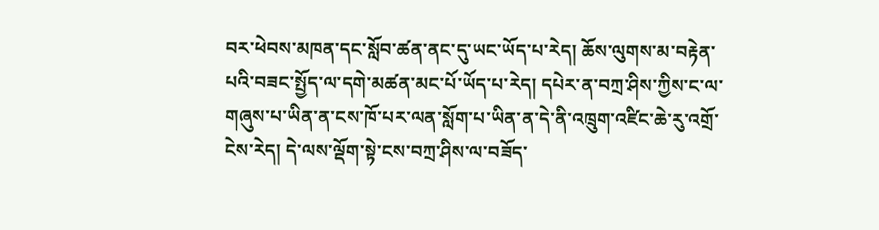བར་ཕེབས་མཁན་དང་སློབ་ཚན་ནང་དུ་ཡང་ཡོད་པ་རེད། ཆོས་ལུགས་མ་བརྟེན་པའི་བཟང་སྤྱོད་ལ་དགེ་མཚན་མང་པོ་ཡོད་པ་རེད། དཔེར་ན་བཀྲ་ཤིས་ཀྱིས་ང་ལ་གཞུས་པ་ཡིན་ན་ངས་ཁོ་པར་ལན་སློག་པ་ཡིན་ན་དེ་ནི་འཁྲུག་འཛིང་ཆེ་རུ་འགྲོ་ངེས་རེད། དེ་ལས་ལྡོག་སྟེ་ངས་བཀྲ་ཤིས་ལ་བཟོད་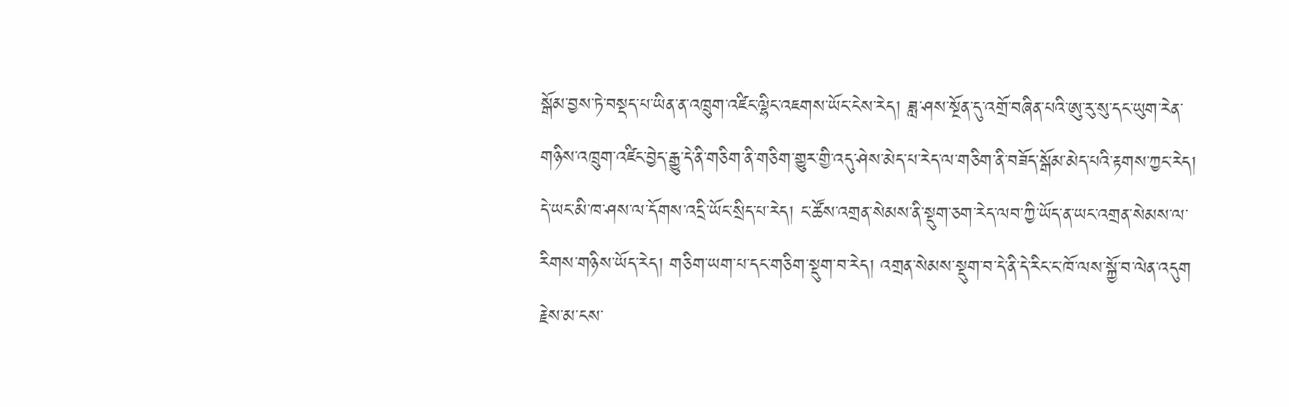སྒོམ་བྱས་ཏེ་བསྡད་པ་ཡིན་ན་འཁྲུག་འཛིང་ལྷིང་འཇགས་ཡོང་ངེས་རེད། ཟླ་ཤས་སྔོན་དུ་འགྲོ་བཞིན་པའི་ཨུ་རུ་སུ་དང་ཡུག་རེན་གཉིས་འཁྲུག་འཛིང་བྱེད་རྒྱུ་དེ་ནི་གཅིག་ནི་གཅིག་གྱུར་གྱི་འདུ་ཤེས་མེད་པ་རེད་ལ་གཅིག་ནི་བཟོད་སྒོམ་མེད་པའི་རྟགས་ཀྱང་རེད། དེ་ཡང་མི་ཁ་ཤས་ལ་དོགས་འདྲི་ཡོང་སྲིད་པ་རེད། ང་ཚོས་འགྲན་སེམས་ནི་སྡུག་ཅག་རེད་ལབ་ཀྱི་ཡོད་ན་ཡང་འགྲན་སེམས་ལ་རིགས་གཉིས་ཡོད་རེད། གཅིག་ཡག་པ་དང་གཅིག་སྡུག་བ་རེད། འགྲན་སེམས་སྡུག་བ་དེ་ནི་དེ་རིང་ང་ཁོ་ལས་སྐྱོ་བ་ལེན་འདུག རྗེས་མ་ངས་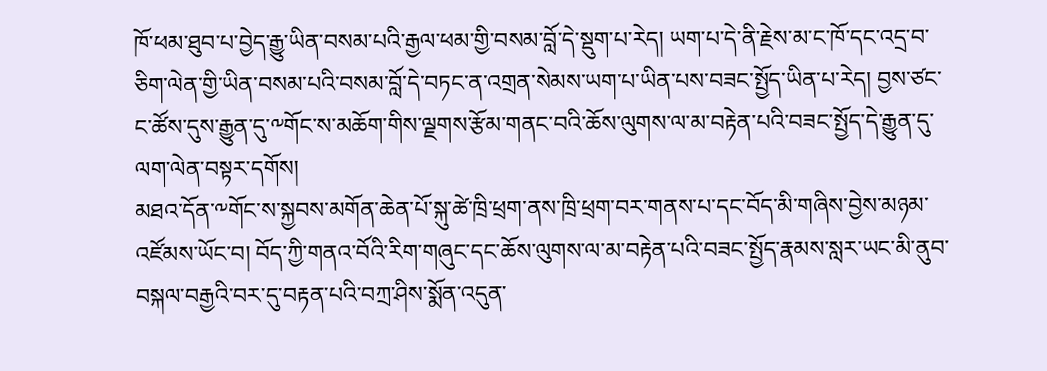ཁོ་ཕམ་ཐུབ་པ་བྱེད་རྒྱུ་ཡིན་བསམ་པའི་རྒྱལ་ཕམ་གྱི་བསམ་བློ་དེ་སྡུག་པ་རེད། ཡག་པ་དེ་ནི་རྗེས་མ་ང་ཁོ་དང་འདྲ་བ་ཅིག་ལེན་གྱི་ཡིན་བསམ་པའི་བསམ་བློ་དེ་བཏང་ན་འགྲན་སེམས་ཡག་པ་ཡིན་པས་བཟང་སྤྱོད་ཡིན་པ་རེད། བྱས་ཙང་ང་ཚོས་དུས་རྒྱུན་དུ་༸གོང་ས་མཆོག་གིས་ལྗགས་རྩོམ་གནང་བའི་ཆོས་ལུགས་ལ་མ་བརྟེན་པའི་བཟང་སྤྱོད་དེ་རྒྱུན་དུ་ལག་ལེན་བསྟར་དགོས།
མཐའ་དོན་༸གོང་ས་སྐྱབས་མགོན་ཆེན་པོ་སྐུ་ཚེ་ཁྲི་ཕྲག་ནས་ཁྲི་ཕྲག་བར་གནས་པ་དང་བོད་མི་གཞིས་བྱེས་མཉམ་འཛོམས་ཡོང་བ། བོད་ཀྱི་གནའ་བོའི་རིག་གཞུང་དང་ཆོས་ལུགས་ལ་མ་བརྟེན་པའི་བཟང་སྤྱོད་རྣམས་སླར་ཡང་མི་ནུབ་བསྐལ་བརྒྱའི་བར་དུ་བརྟན་པའི་བཀྲ་ཤིས་སྨོན་འདུན་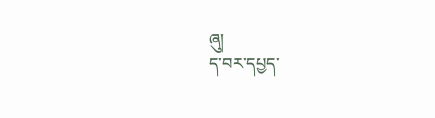ཞུ།
ད་བར་དཔྱད་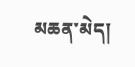མཆན་མེད།